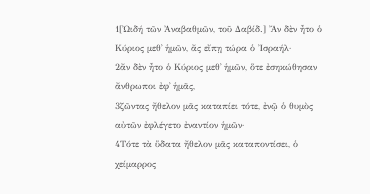1[Ὠιδή τῶν Ἀναβαθμῶν, τοῦ Δαβίδ.] Ἄν δὲν ἦτο ὁ Κύριος μεθ᾿ ἡμῶν, ἄς εἴπῃ τώρα ὁ Ἰσραήλ·
2ἄν δὲν ἦτο ὁ Κύριος μεθ᾿ ἡμῶν, ὅτε ἐσηκώθησαν ἄνθρωποι ἐφ᾿ ἡμᾶς,
3ζῶντας ἤθελον μᾶς καταπίει τότε, ἐνῷ ὁ θυμὸς αὐτῶν ἐφλέγετο ἐναντίον ἡμῶν·
4Τότε τὰ ὕδατα ἤθελον μᾶς καταποντίσει, ὁ χείμαρρος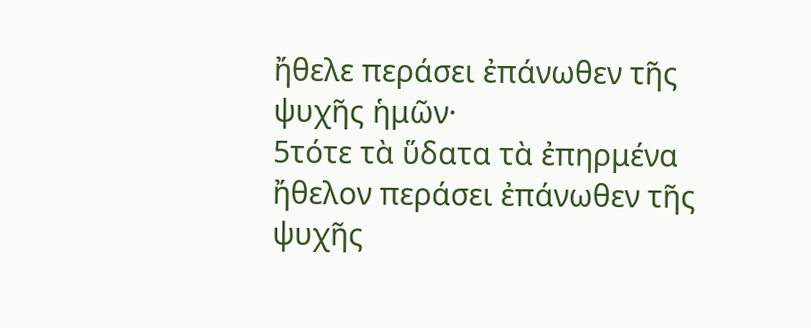ἤθελε περάσει ἐπάνωθεν τῆς ψυχῆς ἡμῶν·
5τότε τὰ ὕδατα τὰ ἐπηρμένα ἤθελον περάσει ἐπάνωθεν τῆς ψυχῆς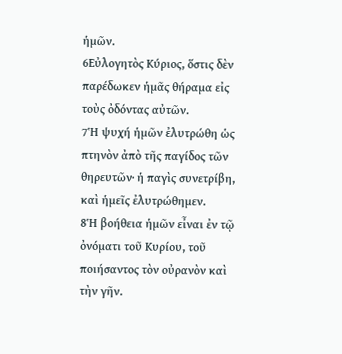ἡμῶν.
6Εὐλογητὸς Κύριος, ὅστις δὲν παρέδωκεν ἡμᾶς θήραμα εἰς τοὺς ὀδόντας αὐτῶν.
7Ἡ ψυχή ἡμῶν ἐλυτρώθη ὡς πτηνὸν ἀπὸ τῆς παγίδος τῶν θηρευτῶν· ἡ παγὶς συνετρίβη, καὶ ἡμεῖς ἐλυτρώθημεν.
8Ἡ βοήθεια ἡμῶν εἶναι ἐν τῷ ὀνόματι τοῦ Κυρίου, τοῦ ποιήσαντος τὸν οὐρανὸν καὶ τὴν γῆν.